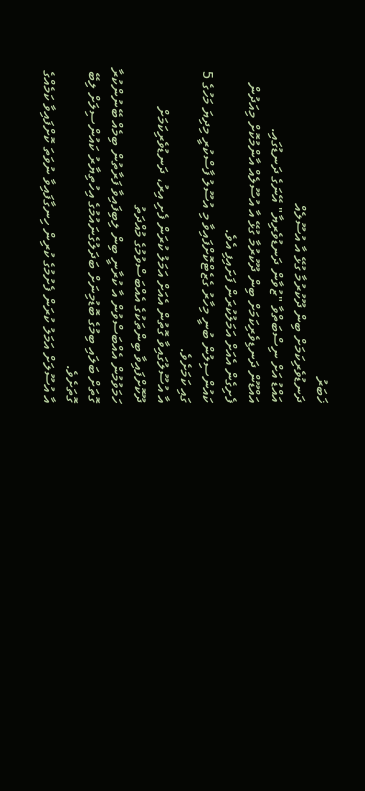ޚަބަރު
ދަނޑުވެރިކަމަށް ބިން ދޫކުރުމާ ގުޅޭ އާ އުސޫލެއް
އައްޑު އަށް ނިސްބަތްވާ "ޒުވާން ދަނޑުވެރިޔާ" އޭނަގެ ދަނޑުގައި.
އައްޑޫން ދަނޑިވެރިކަމަށް ބިން ދޫކުރުމާ ގުޅޭ އާ އުސޫލެއް އާންމުކޮށް މިއަދުން ފެށިގެން އެއަށް އަމަލުކުރަން ފަށައިފި އެވެ.
ކައުންސިލުން ބުނީ މިހާރު ގެޒެޓްކޮށްފައިވާ މި އުސޫލު ފާސްކުރީ މިދިޔަ މަހުގެ 5 ގައި ކަމަށެވެ.
އާ އުސޫލުގައިވާ ގޮތުން އެއަށް އަމަލު ކުރަން ފެށި އިރު، ދަނޑުވެރިކަމަށް ދޫކޮށްފައިވާ ބިންތަކުގެ އެއްބަސްވުމުގެ މުއްދަތު
ހަމަވުމުން އެއްބަސްވުން އާ ކުރާނީ ބިން ލިބިފައިވާ ފަރާތުން ބިމެއް ބޭނުންކުރާ ގޮތަށް ބަލައި ބިމުގެ ބޮޑުމިނަށް ބަދަލުގެނައުމުގެ އިހުތިޔާރު ކައުންސިލަށް ލިބޭ ގޮތަށެވެ.
އާ އުސޫލަށް އަމަލު ކުރަން ފެށުމުގެ ކުރިން ހިނގާފައިވާ ނުވަތަ ކޮށްފައިވާ ކަމެއްގެ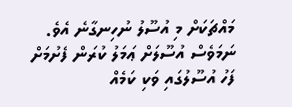މައްޗަކަށް މި އުސޫލު ނުހިނގާނެ އެވެ. ނަމަވެސް އުސޫލަށް ޢަމަލު ކުރަން ފެށުމަށް ފަހު އުސޫލުގައި ވަކި ކަމެއް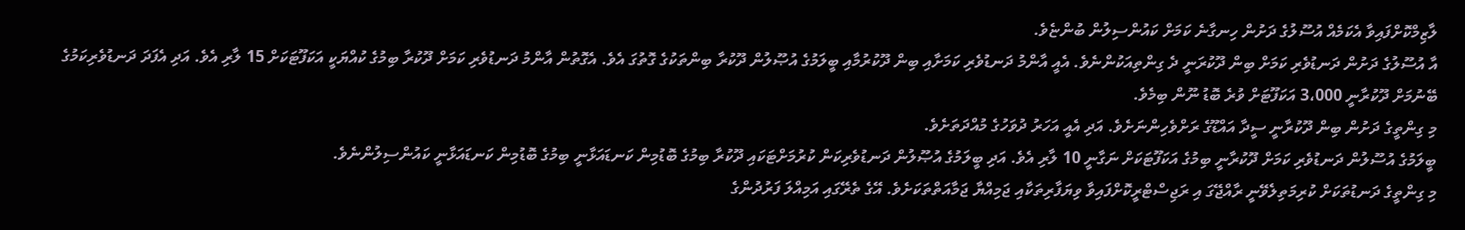ލާޒިމްކޮށްފައިވާ އެކަމެއް އުސޫލުގެ ދަށުން ހިނގާނެ ކަމަށް ކައުންސިލުން ބުންޏެވެ.
އާ އުސޫލުގެ ދަށުން ދަނޑުވެރި ކަމަށް ބިން ދޫކުރަނީ ދެ ގިންތިއަކުންނެވެ. އެއީ އާންމު ދަނޑުވެރި ކަމަށާއި ބިން ދޫކުރުމާއި ބީލަމުގެ އުޞޫލުން ދޫކުރާ ބިންތަކުގެ ގޮތުގަ އެވެ. އެގޮތުން އާންމު ދަނޑުވެރި ކަމަށް ދޫކުރާ ބިމުގެ ކުއްޔަކީ އަކަފޫޓަކަށް 15 ލާރި އެވެ. އަދި އެފަދަ ދަނޑުވެރިކަމުގެ ބޭނުމަށް ދޫކުރާނީ 3،000 އަކަފޫޓަށް ވުރެ ބޮޑު ނޫން ބިމެވެ.
މި ގިންތީގެ ދަށުން ބިން ދޫކުރާނީ ސީދާ އައްޑޫގެ ރަށްވެހިންނަށެވެ. އަދި އެއީ އަހަރު ދުވަހުގެ މުއްދަތަށެވެ.
ބީލަމުގެ އުސޫލުން ދަނޑުވެރި ކަމަށް ދޫކުރާނީ ބިމުގެ އަކަފޫޓަކަށް ނަގާނީ 10 ލާރި އެވެ. އަދި ބީލަމުގެ އުޞޫލުން ދަނޑުވެރިކަން ކުރުމަށްޓަކައި ދޫކުރާ ބިމުގެ ބޮޑުމިން ކަނޑައަޅާނީ ބިމުގެ ބޮޑުމިން ކަނޑައަޅާނީ ކައުންސިލުންނެވެ.
މި ގިންތީގެ ދަނޑުތަކަށް ކުރިމަތިލެވޭނީ ރާއްޖޭގަ އި ރަޖިސްޓްރީކޮށްފައިވާ ވިޔަފާރިތަކާއި ޖަމިއްޔާ ޖަމާއަތްތަކަށެވެ. އޭގެ ތެރޭގައި އަމިއްލަ ފަރުދުންގެ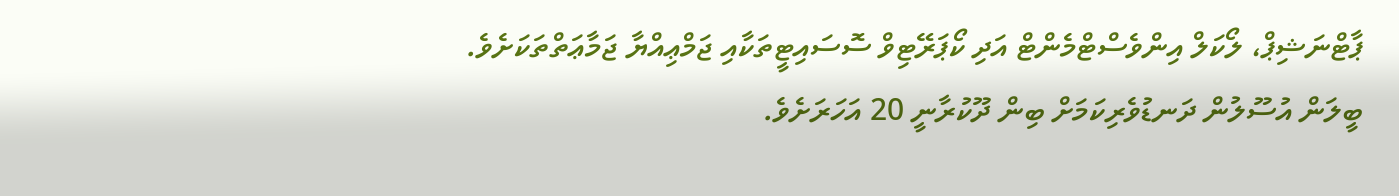ޕާޓްނަޝިޕް، ލޯކަލް އިންވެސްޓްމެންޓް އަދި ކޯޕަރޭޓިވް ސޮސައިޓީތަކާއި ޖަމްޢިއްޔާ ޖަމާޢަތްތަކަށެވެ.
ބީލަން އުސޫލުން ދަނޑުވެރިކަމަށް ބިން ދޫކުރާނީ 20 އަހަރަށެވެ.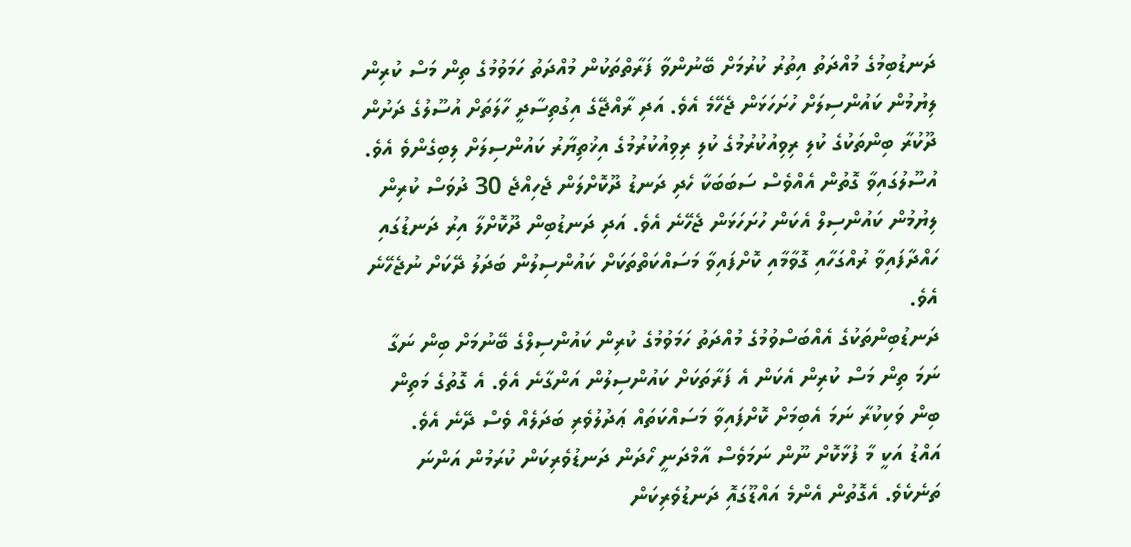ދަނޑުބިމުގެ މުއްދަތު އިތުރު ކުރުމަށް ބޭނުންވާ ފަރާތްތަކުން މުއްދަތު ހަމަވުމުގެ ތިން މަސް ކުރިން ލިޔުމުން ކައުންސިލަށް ހުށަހަޅަން ޖެހޭމެ އެވެ. އަދި ރާއްޖޭގެ އިގުތިސާދީ ހާލަތަށް އުސޫލުގެ ދަށުން ދޫކުރާ ބިންތަކުގެ ކުލި ރިވިއުކުރުމުގެ ކުލި ރިވިއުކުރުމުގެ އިޚުތިޔާރު ކައުންސިލަށް ލިބިގެންވެ އެވެ.
އުސޫލުގައިވާ ގޮތުން އެއްވެސް ސަބަބަކާ ހެދި ދަނޑު ދޫކޮށްލަން ޖެހިއްޖެ 30 ދުވަސް ކުރިން ލިޔުމުން ކައުންސިލް އެކަން ހުށަހަޅަން ޖެހޭނެ އެވެ. އަދި ދަނޑުބިން ދޫކޮށްލާ އިރު ދަނޑުގައި ހައްދާފައިވާ ރުއްގަހާއި ގޮވާމާއި ކޮށްފައިވާ މަސައްކަތްތަކަށް ކައުންސިލުން ބަދަލު ދޭކަށް ނުޖެހޭނެ އެވެ.
ދަނޑުބިންތަކުގެ އެއްބަސްވުމުގެ މުއްދަތު ހަމަވުމުގެ ކުރިން ކައުންސިލްގެ ބޭނުމަށް ބިން ނަގާ ނަމަ ތިން މަސް ކުރިން އެކަން އެ ފަރާތަކަށް ކައުންސިލުން އަންގާނެ އެވެ. އެ ގޮތުގެ މަތިން ބިން ވަކިކުރާ ނަމަ އެބިމަށް ކޮށްފައިވާ މަސައްކަތައް ޢަދުލުވެރި ބަދަލެއް ވެސް ދޭނެ އެވެ.
އައްޑު އަކީ މާ ފުޅާކޮށް ނޫން ނަމަވެސް އާމްދަނީ ހޯދަން ދަނޑުވެރިކަން ކުރަމުން އަންނަ ތަނެކެވެ. އެގޮތުން އެންމެ އައްޑޫގައިޮ ދަނޑުވެރިކަން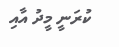ކުރަނީ މީދު އާއި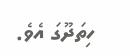ހިތަދޫގަ އެވެ.